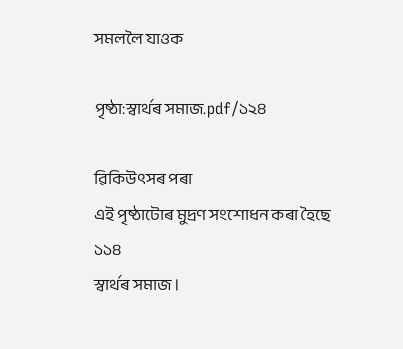সমললৈ যাওক

পৃষ্ঠা:স্বাৰ্থৰ সমাজ.pdf/১২৪

ৱিকিউৎসৰ পৰা
এই পৃষ্ঠাটোৰ মুদ্ৰণ সংশোধন কৰা হৈছে
১১৪
স্বাৰ্থৰ সমাজ ।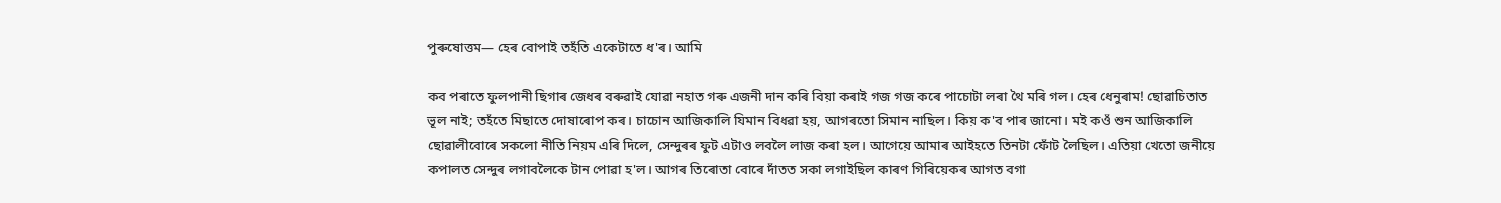পুৰুষোত্তম— হেৰ বোপাই তহঁতি একেটাতে ধ'ৰ। আমি

কব পৰাতে ফুলপানী ছিগাৰ জেধৰ বৰুৱাই যোৱা নহাত গৰু এজনী দান কৰি বিয়া কৰাই গজ গজ কৰে পাচোটা লৰা থৈ মৰি গল। হেৰ ধেনুৰাম! ছোৱাচিতাত ভূল নাই; তহঁতে মিছাতে দোষাৰোপ কৰ। চাচোন আজিকালি যিমান বিধৱা হয়, আগৰতো সিমান নাছিল। কিয় ক'ব পাৰ জানো। মই কওঁ শুন আজিকালি ছোৱালীবোৰে সকলো নীতি নিয়ম এৰি দিলে, সেন্দুৰৰ ফুট এটাও লবলৈ লাজ কৰা হল। আগেয়ে আমাৰ আইহতে তিনটা ফোঁট লৈছিল। এতিয়া খেতো জনীয়ে কপালত সেন্দুৰ লগাবলৈকে টান পোৱা হ'ল। আগৰ তিৰোতা বোৰে দাঁতত সকা লগাইছিল কাৰণ গিৰিয়েকৰ আগত বগা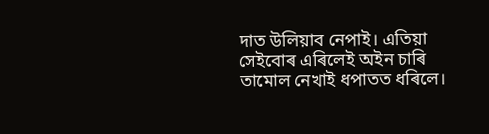দাত উলিয়াব নেপাই। এতিয়া সেইবোৰ এৰিলেই অইন চাৰি তামোল নেখাই ধপাতত ধৰিলে।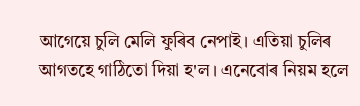আগেয়ে চুলি মেলি ফুৰিব নেপাই। এতিয়া চুলিৰ আগতহে গাঠিতো দিয়া হ'ল। এনেবোৰ নিয়ম হলে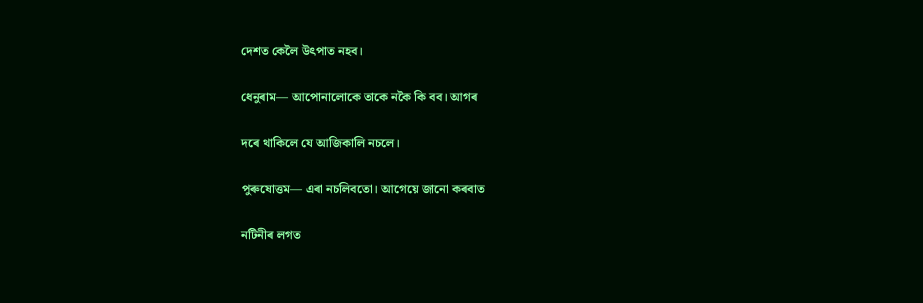দেশত কেলৈ উৎপাত নহব।

ধেনুৰাম— আপোনালোকে তাকে নকৈ কি বব। আগৰ

দৰে থাকিলে যে আজিকালি নচলে।

পুৰুষোত্তম— এৰা নচলিবতো। আগেয়ে জানো কৰবাত

নটিনীৰ লগত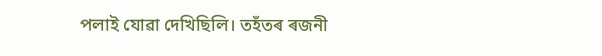পলাই যোৱা দেখিছিলি। তহঁতৰ ৰজনী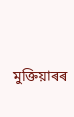মুক্তিয়াৰৰ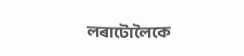লৰাটোলৈকে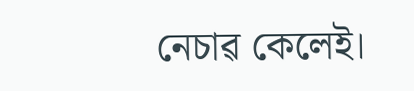নেচাৱ কেলেই।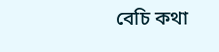বেচি কথা